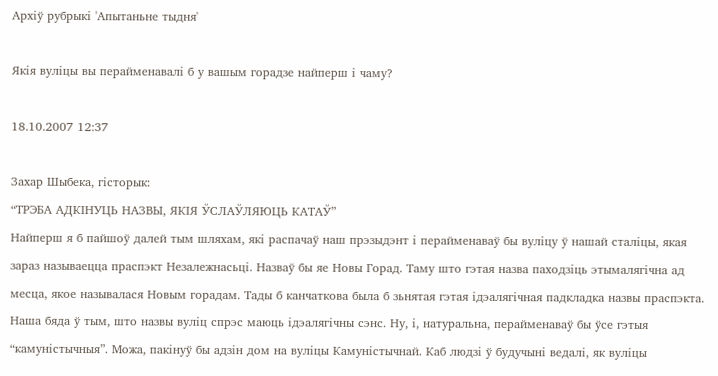Архіў рубрыкі 'Апытаньне тыдня'

Якія вуліцы вы перайменавалі б у вашым горадзе найперш і чаму?

18.10.2007 12:37

Захар Шыбека, гісторык:
“ТРЭБА АДКІНУЦЬ НАЗВЫ, ЯКІЯ ЎСЛАЎЛЯЮЦЬ КАТАЎ”
Найперш я б пайшоў далей тым шляхам, які распачаў наш прэзыдэнт і перайменаваў бы вуліцу ў нашай сталіцы, якая зараз называецца праспэкт Незалежнасьці. Назваў бы яе Новы Горад. Таму што гэтая назва паходзіць этымалягічна ад месца, якое называлася Новым горадам. Тады б канчаткова была б зьнятая гэтая ідэалягічная падкладка назвы праспэкта. Наша бяда ў тым, што назвы вуліц спрэс маюць ідэалягічны сэнс. Ну, і, натуральна, перайменаваў бы ўсе гэтыя “камуністычныя”. Можа, пакінуў бы адзін дом на вуліцы Камуністычнай. Каб людзі ў будучыні ведалі, як вуліцы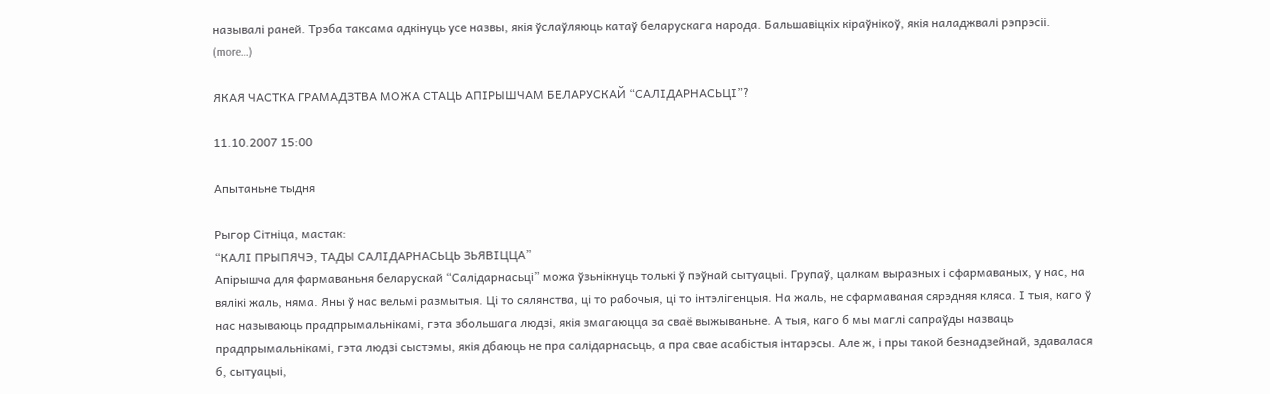называлі раней. Трэба таксама адкінуць усе назвы, якія ўслаўляюць катаў беларускага народа. Бальшавіцкіх кіраўнікоў, якія наладжвалі рэпрэсіі. (more…)

ЯКАЯ ЧАСТКА ГРАМАДЗТВА МОЖА СТАЦЬ АПІРЫШЧАМ БЕЛАРУСКАЙ “САЛІДАРНАСЬЦІ”?

11.10.2007 15:00

Апытаньне тыдня

Рыгор Сітніца, мастак:
“КАЛІ ПРЫПЯЧЭ, ТАДЫ САЛІДАРНАСЬЦЬ ЗЬЯВІЦЦА”
Апірышча для фармаваньня беларускай “Салідарнасьці” можа ўзьнікнуць толькі ў пэўнай сытуацыі. Групаў, цалкам выразных і сфармаваных, у нас, на вялікі жаль, няма. Яны ў нас вельмі размытыя. Ці то сялянства, ці то рабочыя, ці то інтэлігенцыя. На жаль, не сфармаваная сярэдняя кляса. І тыя, каго ў нас называюць прадпрымальнікамі, гэта збольшага людзі, якія змагаюцца за сваё выжываньне. А тыя, каго б мы маглі сапраўды назваць прадпрымальнікамі, гэта людзі сыстэмы, якія дбаюць не пра салідарнасьць, а пра свае асабістыя інтарэсы. Але ж, і пры такой безнадзейнай, здавалася б, сытуацыі,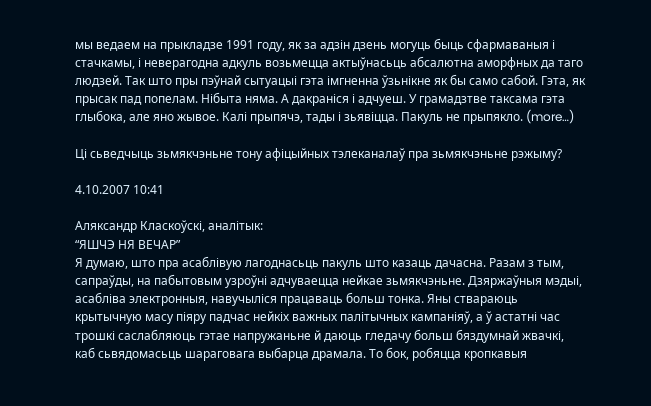мы ведаем на прыкладзе 1991 году, як за адзін дзень могуць быць сфармаваныя і стачкамы, і неверагодна адкуль возьмецца актыўнасьць абсалютна аморфных да таго людзей. Так што пры пэўнай сытуацыі гэта імгненна ўзьнікне як бы само сабой. Гэта, як прысак пад попелам. Нібыта няма. А дакраніся і адчуеш. У грамадзтве таксама гэта глыбока, але яно жывое. Калі прыпячэ, тады і зьявіцца. Пакуль не прыпякло. (more…)

Ці сьведчыць зьмякчэньне тону афіцыйных тэлеканалаў пра зьмякчэньне рэжыму?

4.10.2007 10:41

Аляксандр Класкоўскі, аналітык:
“ЯШЧЭ НЯ ВЕЧАР”
Я думаю, што пра асаблівую лагоднасьць пакуль што казаць дачасна. Разам з тым, сапраўды, на пабытовым узроўні адчуваецца нейкае зьмякчэньне. Дзяржаўныя мэдыі, асабліва электронныя, навучыліся працаваць больш тонка. Яны ствараюць крытычную масу піяру падчас нейкіх важных палітычных кампаніяў, а ў астатні час трошкі саслабляюць гэтае напружаньне й даюць гледачу больш бяздумнай жвачкі, каб сьвядомасьць шараговага выбарца драмала. То бок, робяцца кропкавыя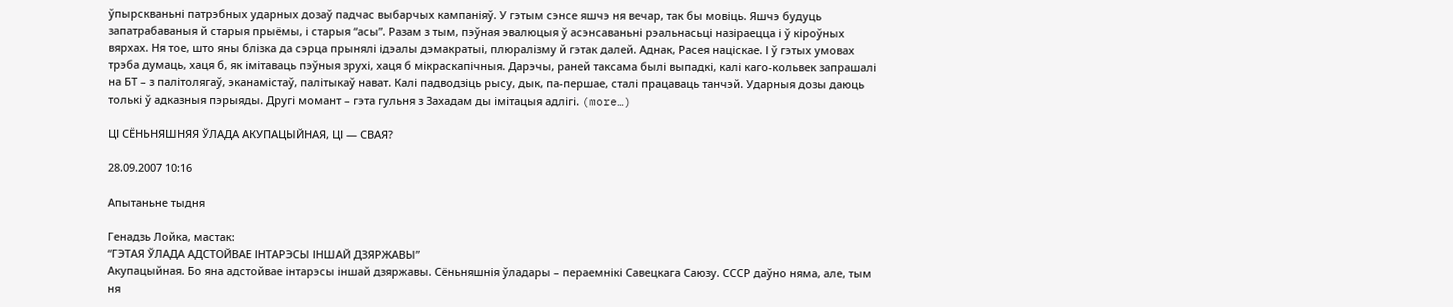ўпырскваньні патрэбных ударных дозаў падчас выбарчых кампаніяў. У гэтым сэнсе яшчэ ня вечар, так бы мовіць. Яшчэ будуць запатрабаваныя й старыя прыёмы, і старыя “асы”. Разам з тым, пэўная эвалюцыя ў асэнсаваньні рэальнасьці назіраецца і ў кіроўных вярхах. Ня тое, што яны блізка да сэрца прынялі ідэалы дэмакратыі, плюралізму й гэтак далей. Аднак, Расея націскае. І ў гэтых умовах трэба думаць, хаця б, як імітаваць пэўныя зрухі, хаця б мікраскапічныя. Дарэчы, раней таксама былі выпадкі, калі каго-кольвек запрашалі на БТ – з палітолягаў, эканамістаў, палітыкаў нават. Калі падводзіць рысу, дык, па-першае, сталі працаваць танчэй. Ударныя дозы даюць толькі ў адказныя пэрыяды. Другі момант – гэта гульня з Захадам ды імітацыя адлігі. (more…)

ЦІ СЁНЬНЯШНЯЯ ЎЛАДА АКУПАЦЫЙНАЯ, ЦІ — СВАЯ?

28.09.2007 10:16

Апытаньне тыдня

Генадзь Лойка, мастак:
“ГЭТАЯ ЎЛАДА АДСТОЙВАЕ ІНТАРЭСЫ ІНШАЙ ДЗЯРЖАВЫ”
Акупацыйная. Бо яна адстойвае інтарэсы іншай дзяржавы. Сёньняшнія ўладары – пераемнікі Савецкага Саюзу. СССР даўно няма, але, тым ня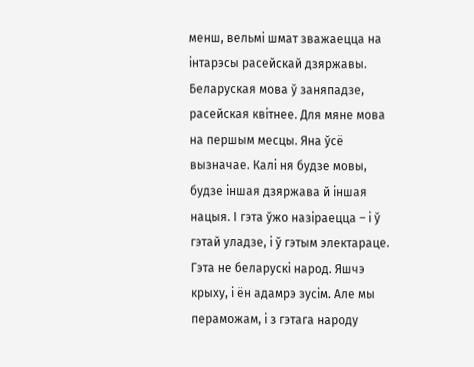менш, вельмі шмат зважаецца на інтарэсы расейскай дзяржавы. Беларуская мова ў заняпадзе, расейская квітнее. Для мяне мова на першым месцы. Яна ўсё вызначае. Калі ня будзе мовы, будзе іншая дзяржава й іншая нацыя. І гэта ўжо назіраецца – і ў гэтай уладзе, і ў гэтым электараце. Гэта не беларускі народ. Яшчэ крыху, і ён адамрэ зусім. Але мы пераможам, і з гэтага народу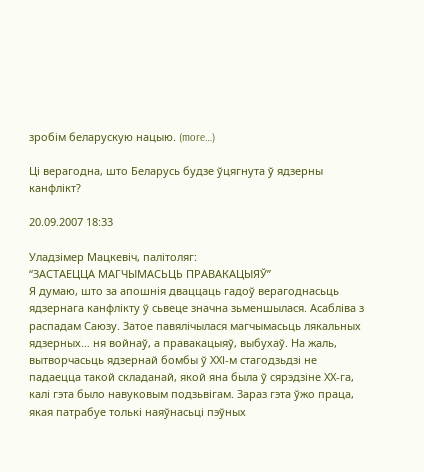зробім беларускую нацыю. (more…)

Ці верагодна, што Беларусь будзе ўцягнута ў ядзерны канфлікт?

20.09.2007 18:33

Уладзімер Мацкевіч, палітоляг:
“ЗАСТАЕЦЦА МАГЧЫМАСЬЦЬ ПРАВАКАЦЫЯЎ”
Я думаю, што за апошнія дваццаць гадоў верагоднасьць ядзернага канфлікту ў сьвеце значна зьменшылася. Асабліва з распадам Саюзу. Затое павялічылася магчымасьць лякальных ядзерных… ня войнаў, а правакацыяў, выбухаў. На жаль, вытворчасьць ядзернай бомбы ў ХХІ-м стагодзьдзі не падаецца такой складанай, якой яна была ў сярэдзіне ХХ-га, калі гэта было навуковым подзьвігам. Зараз гэта ўжо праца, якая патрабуе толькі наяўнасьці пэўных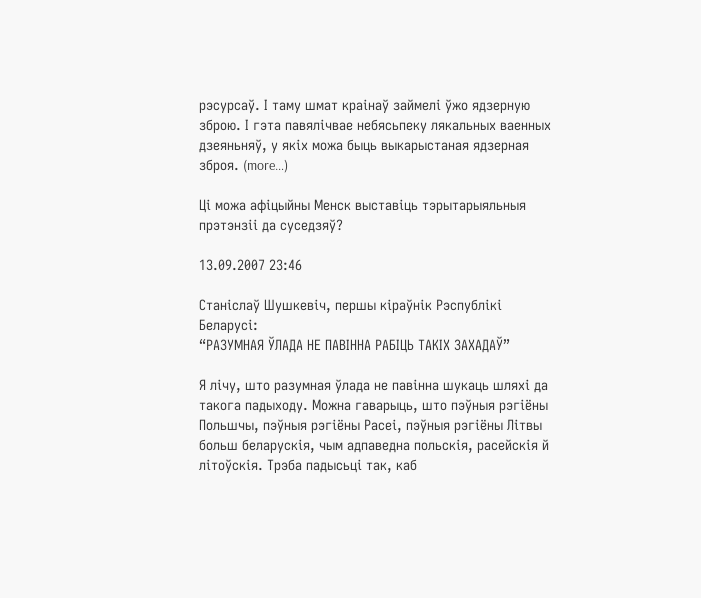рэсурсаў. І таму шмат краінаў займелі ўжо ядзерную зброю. І гэта павялічвае небясьпеку лякальных ваенных дзеяньняў, у якіх можа быць выкарыстаная ядзерная зброя. (more…)

Ці можа афіцыйны Менск выставіць тэрытарыяльныя прэтэнзіі да суседзяў?

13.09.2007 23:46

Станіслаў Шушкевіч, першы кіраўнік Рэспублікі Беларусі:
“РАЗУМНАЯ ЎЛАДА НЕ ПАВІННА РАБІЦЬ ТАКІХ ЗАХАДАЎ”

Я лічу, што разумная ўлада не павінна шукаць шляхі да такога падыходу. Можна гаварыць, што пэўныя рэгіёны Польшчы, пэўныя рэгіёны Расеі, пэўныя рэгіёны Літвы больш беларускія, чым адпаведна польскія, расейскія й літоўскія. Трэба падысьці так, каб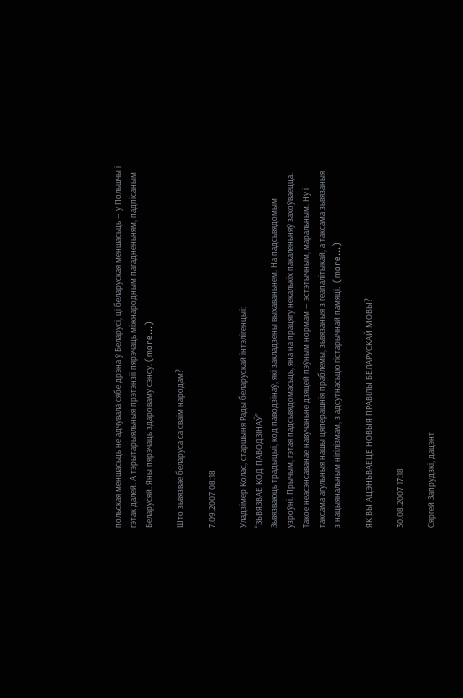польская меншасьць не адчувала сябе дрэна ў Беларусі, ці беларуская меншасьць — у Польшчы і гэтак далей. А тэрытарыяльныя прэтэнзіі пярэчаць міжнародным пагадненьням, падпісаным Беларусяй. Яны пярэчаць здароваму сэнсу. (more…)

Што зьвязвае беларуса са сваім народам?

7.09.2007 08:18

Уладзімер Колас, старшыня Рады беларускай інтэлігенцыі:
“ЗЬВЯЗВАЕ КОД ПАВОДЗІНАЎ”
Зьвязваюць традыцыі, код паводзінаў, які закладзены выхаваньнем. На падсьвядомым узроўні. Прычым, гэтая падсьвядомасьць, яна на працягу некалькіх пакаленьняў захоўваецца. Такое неасэнсаванае навучаньне дзяцей пэўным нормам — эстэтычным, маральным. Ну і таксама агульныя нашы цяперашнія праблемы, зьвязаныя з геапалітыкай, а таксама зьвязаныя з нацыянальным нігілізмам, з адсутнасьцю гістарычнай памяці.  (more…)

ЯК ВЫ АЦЭНЬВАЕЦЕ НОВЫЯ ПРАВІЛЫ БЕЛАРУСКАЙ МОВЫ?

30.08.2007 17:18

Сяргей Запрудзкі, дацэнт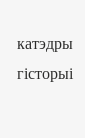катэдры гісторыі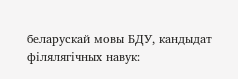беларускай мовы БДУ, кандыдат філялягічных навук: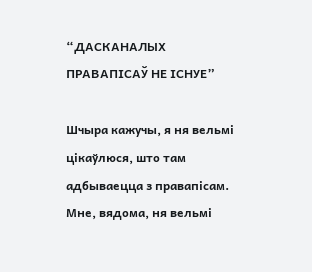“ДАСКАНАЛЫХ ПРАВАПІСАЎ НЕ ІСНУЕ”

Шчыра кажучы, я ня вельмі цікаўлюся, што там адбываецца з правапісам. Мне, вядома, ня вельмі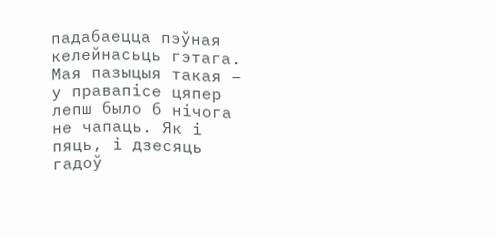падабаецца пэўная келейнасьць гэтага. Мая пазыцыя такая – у правапісе цяпер лепш было б нічога не чапаць. Як і пяць, і дзесяць гадоў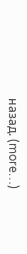назад. (more…)